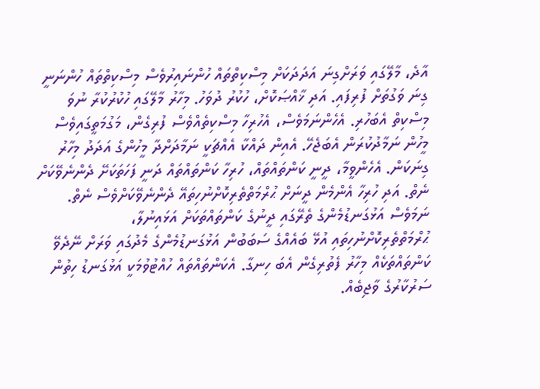އާދެ، މާލޭގައި ވަރަށްގިނަ އަދަދަކަށް މިސްކިތްތައް ހުންނައިރުވެސް މިސްކިތްތައް ހުންނަނީ ގިނަ ވަގުތަށް ފުރިފައި. އަދި ޚާއްޞަކޮށް، ހުކުރު ދުވަހު. މިހާރު މާލޭގައި ހުކުރުކުރާ ނުވަ މިސްކިތް އެބަހުރި. އެހެންނަމަވެސް، އެހުރިހާ މިސްކިތެއްވެސް ފުރިގެން، މަގުމަތީގައިވެސް މީހުން ނަމާދުކުރަން އެބަޖެހޭ. އެއިން ދައްކާ އެއްޗަކީ ނަމާދަށްދާ މީހުންގެ އަދަދު މިހާރު ގިނަކަން. އެހެންވީމާ، ދީނީ ކަންތައްތައް، ހުރިހާ ކަންތައްތައް ދަނީ ފަހަތަކަށޭ ދެންނެވޭކަށް ނެތް. އަދި ހުރިހާ އެންމެން ދީނަށް ޙުރްމަތްތެރިކޮށްނުހިތައޭ ދެންނެވޭކަށްވެސް ނެތް. ނަމަވެސް އަޅުގަނޑުމެންގެ ތެރޭގައި ދީނުގެ ކަންތައްތަކަށް އަޅައިނުލާ، ޙުރްމަތްތެރިކޮށްނުހިތައި އުޅޭ ބައެއްގެ ސަބަބުން އަޅުގަނޑުމެންގެ މެދުގައި ވަރަށް ނޭދެވޭ ކަންތައްތަކެއް މިހާރު ފެތުރިގެން އެބަ ހިނގާ. އެކަންތައްތައް ހުއްޓުވުމަކީ އަޅުގަނޑު ހިތުން ސަރުކާރުގެ ވާޖިބެއް.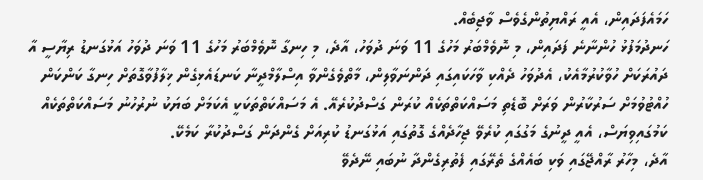ހަމައެފަދައިން، އެއީ ރައްޔިތުންގެވެސް ވާޖިބެއް.
ހަނދުމަފުޅު ހުންނާނެ ފަދައިން، މި ނޮވެމްބަރު މަހުގެ 11 ވަނަ ދުވަހު، އާދެ، މި ހިނގާ ނޮވެމްބަރު މަހުގެ 11 ވަނަ ދުވަހު އަޅުގަނޑު ރިޔާސީ އާ ދައުރަކަށް ހުވާކުރުމާއެކު، އެދުވަހު ދެއްކި ވާހަކައިގައި ދަންނަވާލިން، މާތްވެގެންވާ އިސްލާމްދީނާ ކަނޑައެޅިގެން ޚިލާފުވާގޮތަށް ހިނގާ ކަންކަން ހުއްޓުވުމަށް ސަރުކާރުން ވަރަށް ބޮޑެތި މަސައްކަތްތަކެއް ކުރަން ގަސްދުކުރެއޭ. އެ މަސައްކަތްތަކަކީ އެކަމަށް ބަޔަކު ނުރުހުނު މަސައްކަތްތަކެއް ކަމުގައިވިޔަސް، އެއީ ދީނުގެ މަގުގައި ކުރެވޭ ޖިހާދެއްގެ ގޮތުގައި އަޅުގަނޑު ކުރިއަށް ގެންދަން ގަސްދުކުރާ ކަމެކޭ.
އާދެ، މިހާރު ރާއްޖޭގައި ވަކި ބައެއްގެ ތެރޭގައި ފެތުރިގެންދާ ނުބައި ނޭދެވޭ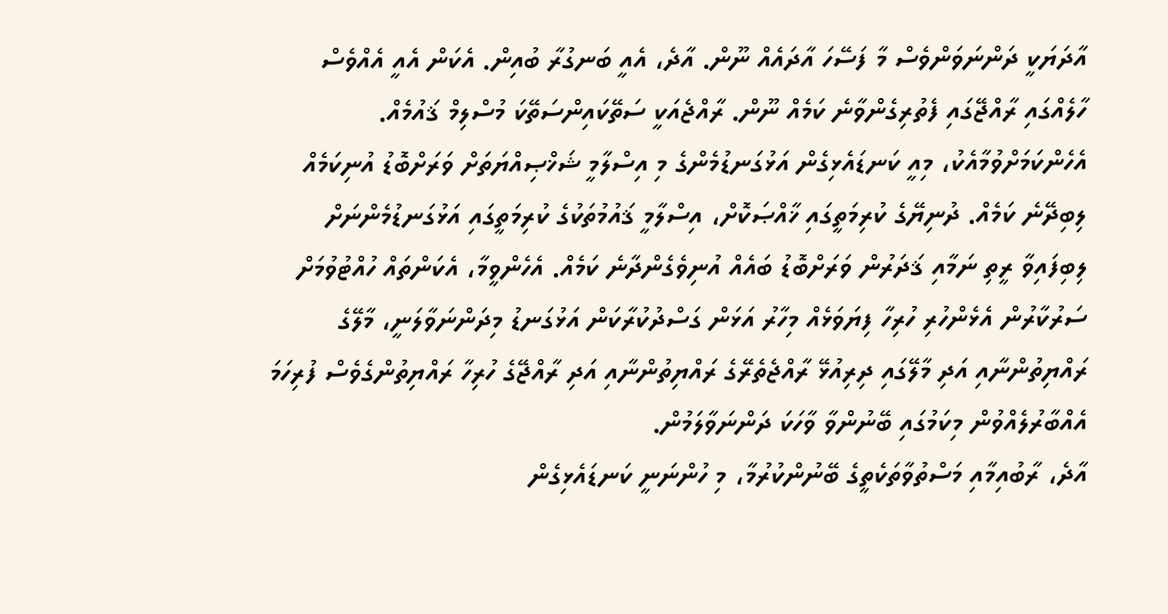އާދަޔަކީ ދަންނަވަންވެސް މާ ފަސޭހަ އާދައެއް ނޫން. އާދެ، އެއީ ބަނގުރާ ބުއިން. އެކަން އެއީ އެއްވެސް ހާލެއްގައި ރާއްޖޭގައި ފެތުރިގެންވާނެ ކަމެއް ނޫން. ރާއްޖެއަކީ ސަތޭކައިންސަތޭކަ މުސްލިމް ޤައުމެއް. އެހެންކަމަށްވުމާއެކު، މިއީ ކަނޑައެޅިގެން އަޅުގަނޑުމެންގެ މި އިސްލާމީ ޝަޚްޞިއްޔަތަށް ވަރަށްބޮޑު އުނިކަމެއް ލިބިދޭނެ ކަމެއް. ދުނިޔޭގެ ކުރިމަތީގައި ޚާއްޞަކޮށް، އިސްލާމީ ޤައުމުތަކުގެ ކުރިމަތީގައި އަޅުގަނޑުމެންނަށް ލިބިފައިވާ ރީތި ނަމާއި ޤަދަރުން ވަރަށްބޮޑު ބައެއް އުނިވެގެންދާނެ ކަމެއް. އެހެންވީމާ، އެކަންތައް ހުއްޓުވުމަށް ސަރުކާރުން އެޅެންހުރި ހުރިހާ ފިޔަވަޅެއް މިހާރު އަޅަން ގަސްދުކުރާކަން އަޅުގަނޑު މިދަންނަވާލަނީ، މާލޭގެ ރައްޔިތުންނާއި އަދި މާލޭގައި ދިރިއުޅޭ ރާއްޖެތެރޭގެ ރައްޔިތުންނާއި އަދި ރާއްޖޭގެ ހުރިހާ ރައްޔިތުންގެވެސް ފުރިހަމަ އެއްބާރުލެއްވުން މިކަމުގައި ބޭނުންވާ ވާހަކަ ދަންނަވާލަމުން.
އާދެ، ރާބުއިމާއި މަސްތުވާތަކެތީގެ ބޭނުންކުރުމާ، މި ހުންނަނީ ކަނޑައެޅިގެން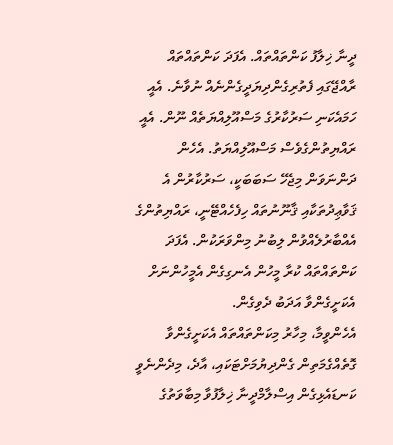ދީނާ ޚިލާފު ކަންތައްތައް. އެފަދަ ކަންތައްތައް ރާއްޖޭގައި ފެތުރިގެންދިޔަދީގެންނެއް ނުވާނެ. އެއީ ހަމައެކަނި ސަރުކާރުގެ މަސްއޫލިއްޔަތެއް ނޫން. އެއީ ރައްޔިތުންގެވެސް މަސްއޫލިއްޔަތު. އެހެން ދަންނަވަން މިޖެހޭ ސަބަބަކީ، ސަރުކާރުން އެ ޤަވާޢިދުތަކާއި ޤާނޫނުތައް ހިފެހެއްޓޭނީ، ރައްޔިތުންގެ އެއްބާރުލެއްވުން ލިބުނު މިންވަރަކުން. އެފަދަ ކަންތައްތައް ކުރާ މީހުން އެނގިގެން އެމީހުންނަށް އެކަށީގެންވާ އަދަބު ދެވިގެން.
އެހެންވީމާ، މިހާރު މިކަންތައްތައް އެކަށީގެންވާ ގޮތެއްގެމަތިން ގެންދިޔުމަށްޓަކައި، އާދެ، މިދެންނެވީ ކަނޑައެޅިގެން އިސްލާމްދީނާ ޚިލާފުވާ މިބާވަތުގެ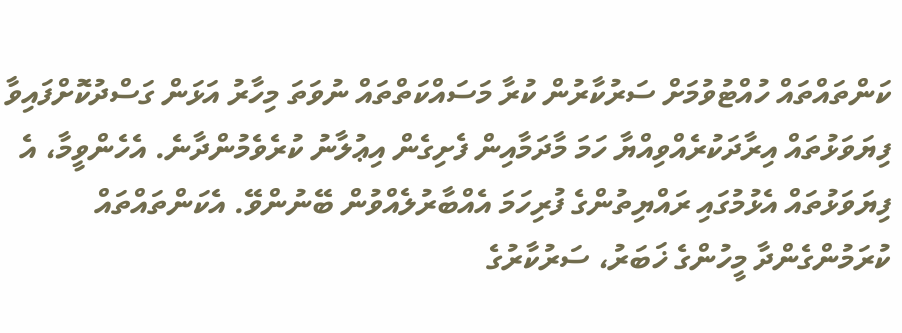ކަންތައްތައް ހުއްޓުވުމަށް ސަރުކާރުން ކުރާ މަސައްކަތްތައް ނުވަތަ މިހާރު އަޅަން ގަސްދުކޮށްފައިވާ ފިޔަވަޅުތައް އިރާދަކުރެއްވިއްޔާ ހަމަ މާދަމާއިން ފެށިގެން އިޢުލާނު ކުރެވެމުންދާނެ. އެހެންވީމާ، އެ ފިޔަވަޅުތައް އެޅުމުގައި ރައްޔިތުންގެ ފުރިހަމަ އެއްބާރުލެއްވުން ބޭނުންވޭ. އެކަންތައްތައް ކުރަމުންގެންދާ މީހުންގެ ޚަބަރު، ސަރުކާރުގެ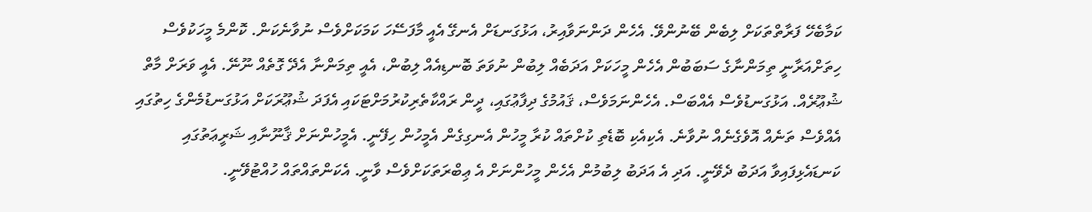ކަމާބެހޭ ފަރާތްތަކަށް ލިބެން ބޭނުންވޭ. އެހެން ދަންނަވާއިރު، އަޅުގަނޑަށް އެނގޭ އެއީ މާފަސޭހަ ކަމަކަށްވެސް ނުވާނެކަން. ކޮންމެ މީހަކުވެސް ހިތަށްއަރާނީ ތިމަންނާގެ ސަބަބުން އެހެން މީހަކަށް އަދަބެއް ލިބުން ނުވަތަ ބޮނޑިއެއް ލިބުން، އެއީ ތިމަންނާ އެދޭ ގޮތެއް ނޫނޭ. އެއީ ވަރަށް މާތް ޝުޢޫރެއް. އަޅުގަނޑުވެސް އެއްބަސް. އެހެންނަމަވެސް، ޤައުމުގެ ދިފާޢުގައި، ދީން ރައްކާތެރިކުރުމަށްޓަކައި އެފަދަ ޝުޢޫރަކަށް އަޅުގަނޑުމެންގެ ހިތުގައި އެއްވެސް ތަނެއް އޮވެގެނެއް ނުވާނެ. އެކިއެކި ބޮޑެތި ކުށްތައް ކުރާ މީހުން އެނގިގެން އެމީހުން ހިފޭނީ. އެމީހުންނަށް ޤާނޫނާއި ޝަރީޢަތުގައި ކަނޑައެޅިފައިވާ އަދަބު ދެވޭނީ. އަދި އެ އަދަބު ލިބުމުން އެހެން މީހުންނަށް އެ ޢިބްރަތަކަށްވެސް ވާނީ. އެކަންތައްތައް ހުއްޓުވޭނީ.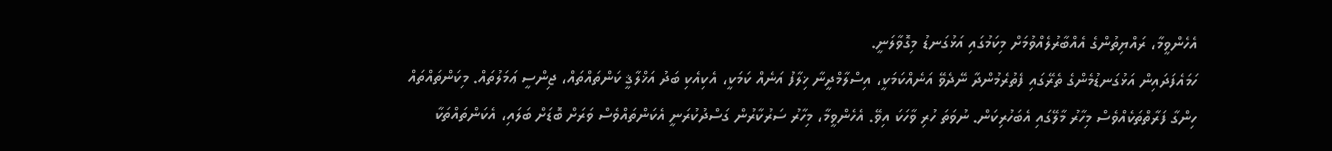އެހެންވީމާ، ރައްޔިތުންގެ އެއްބާރުލެއްވުމަށް މިކަމުގައި އަޅުގަނޑު މިގޮވާލަނީ.
ހަމައެފަދައިން އަޅުގަނޑުމެންގެ ތެރޭގައި ފެތުރެމުންދާ ނޭދެވޭ އަނެއްކަމަކީ، އިސްލާމްދީނާ ޚިލާފު އަނެއް ކަމަކީ، އެކިއެކި ބަދު އަޚްލާޤީ ކަންތައްތައް، ޖިންސީ ޢަމަލުތައް. މިކަންތައްތައް ހިންގާ ފަރާތްތަކެއްވެސް މިހާރު މާލޭގައި އެބަހުރިކަން. ނުވަތަ ހުރި ވާހަކަ އިވޭ. އެހެންވީމާ، މިހާރު ސަރުކާރުން ގަސްދުކުރަނީ އެކަންތައްވެސް ވަރަށް ބޮޑަށް ބަލައި، އެކަންތައްތަކާ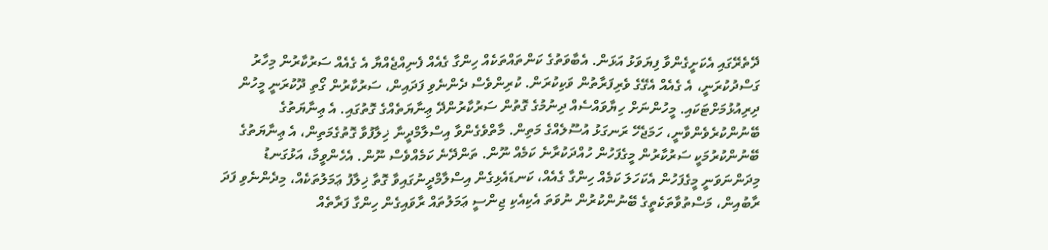ދޭތެރޭގައި އެކަށީގެންވާ ފިޔަވަޅު އަޅަން. އެބާވަތުގެ ކަންތައްތަކެއް ހިންގާ ގެއެއް ފެނިއްޖެއްޔާ އެ ގެއެއް ސަރުކާރުން މިހާރު ގަސްދުކުރަނީ، އެ ގެއެއް އެގޭގެ ވެރިފަރާތުން ވަކިކުރަން. ކުރިންވެސް ދެންނެވި ފަދައިން، ސަރުކާރުން ގޯތި ދޫކުރަނީ މީހުން ދިރިއުޅުމަށްޓަކައި. މީހުންނަށް ހިޔާވައްސެއް ދިނުމުގެ ގޮތުން ސަރުކާރުންދޭ ޢިނާޔަތެއްގެ ގޮތުގައި. އެ ޢިނާޔަތުގެ ބޭނުންކުރެވެންވާނީ، ހަމަޖެހޭ ރަނގަޅު އުސޫލެއްގެ މަތިން. މާތްވެގެންވާ އިސްލާމްދީނާ ޚިލާފުވާ ގޮތުގެމަތިން، އެ ޢިނާޔަތުގެ ބޭނުންކުރުމަކީ ސަރުކާރުން މީގެފަހުން ހުއްދަކުރާނެ ކަމެއް ނޫން. ތަންދޭނެ ކަމެއްވެސް ނޫން. އެހެންވީމާ، އަޅުގަނޑު މިދަންނަވަނީ މީގެފަހުން އެކަހަލަ ކަމެއް ހިންގާ ގެއެއް، ކަނޑައެޅިގެން އިސްލާމްދީނުގައިވާ ގޮތާ ޚިލާފު ޢަމަލުތަކެއް، މިދެންނެވި ފަދަ ރާބުއިން، މަސްތުވާތަކެތީގެ ބޭނުންކުރުން ނުވަތަ އެކިއެކި ޖިންސީ ޢަމަލުތައް ރާވައިގެން ހިންގާ ފަރާތެއް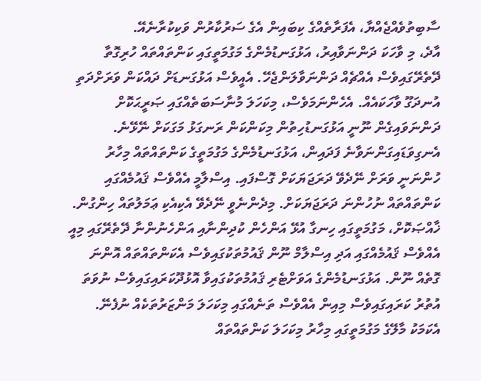ސާބިތުވެއްޖެއްޔާ، އެފަރާތެއްގެ ކިބައިން އެގެ ސަރުކާރުން ވަކިކުރާނެއޭ.
އާދެ، މި ވާހަކަ ދަންނަވާއިރު، އަޅުގަނޑުމެންގެ މަގުމަތީގައި ކަންތައްތައް ހުރިގޮތާ ދޭތެރޭގައިވެސް އެއްޗެއް ދަންނަވާލަންޖެހޭ. އެއީވެސް އަޅުގަނޑަށް ދައްކަން ވަރަށްދަތި އުނދަގޫ ވާހަކައެއް. އެހެންނަމަވެސް، މިކަހަލަ މުނާސަބަތެއްގައި ޞަރީޙަކޮށް ދަންނަވައިގެން ނޫނީ އަޅުގަނޑުހިތުން މިކަންކަން ރަނގަޅު މަގަކަށް ނޭޅޭނެ. އެނގިވަޑައިގަންނަވާނެ ފަދައިން، އަޅުގަނޑުމެންގެ މަގުމަތީގެ ކަންތައްތައް މިހާރު ހުންނަނީ ވަރަށް ނޭދެވޭ ދަރަޖަޔަކަށް ގޮސްފައި. އިސްލާމީ އެއްވެސް ޤައުމެއްގައި ކަންތައްތައް ނުހުންނަ ދަރަޖަޔަކަށް. މިދެންނެވީ ނޭދެވޭ އެކިއެކި ޢަމަލުތައް ހިންގުން. ޚާއްޞަކޮށް، މަގުމަތީގައި ހިނގާ އުޅޭ އަންހެން ކުދިންނާއި އަންހެނުންނާ ދޭތެރޭގައި މިއީ އެއްވެސް ޤައުމެއްގައި އަދި އިސްލާމް ނޫން ޤައުމުތަކުގައިވެސް އެކަންތައްތައް އޮންނަ ގޮތެއް ނޫން. އަޅުގަނޑުމެންގެ އަވަށްޓެރި ޤައުމުތަކުގައިވާ އޮޅުދޫކަރައިގައިވެސް ނުވަތަ އުތުރު ކަރައިގައިވެސް މިއިން އެއްވެސް ތަނެއްގައި މިކަހަލަ މަންޒަރުތަކެއް ނުފެނޭ. އެކަމަކު މާލޭގެ މަގުމަތީގައި މިހާރު މިކަހަލަ ކަންތައްތައް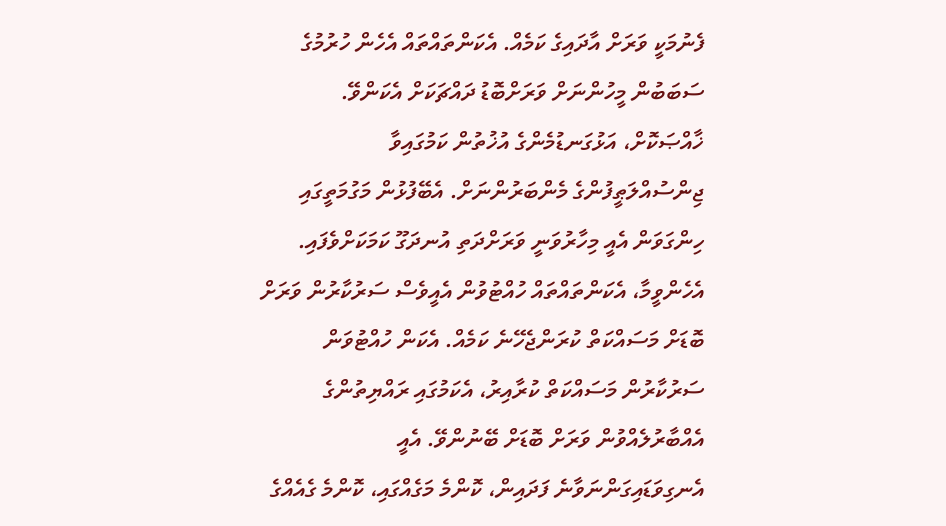ފެނުމަކީ ވަރަށް އާދައިގެ ކަމެއް. އެކަންތައްތައް އެހެން ހުރުމުގެ ސަބަބުން މީހުންނަށް ވަރަށްބޮޑު ދައްޗަކަށް އެކަންވޭ. ޚާއްޞަކޮށް، އަޅުގަނޑުމެންގެ އުޚުތުން ކަމުގައިވާ ޖިންސުއްލަޠީފުންގެ މެންބަރުންނަށް. އެބޭފުޅުން މަގުމަތީގައި ހިންގަވަން އެއީ މިހާރުވަނީ ވަރަށްދަތި އުނދަގޫ ކަމަކަށްވެފައި. އެހެންވީމާ، އެކަންތައްތައް ހުއްޓުވުން އެއީވެސް ސަރުކާރުން ވަރަށް ބޮޑަށް މަސައްކަތް ކުރަންޖެހޭނެ ކަމެއް. އެކަން ހުއްޓުވަން ސަރުކާރުން މަސައްކަތް ކުރާއިރު، އެކަމުގައި ރައްޔިތުންގެ އެއްބާރުލެއްވުން ވަރަށް ބޮޑަށް ބޭނުންވޭ. އެއީ އެނގިވަޑައިގަންނަވާނެ ފަދައިން، ކޮންމެ މަގެއްގައި، ކޮންމެ ގެއެއްގެ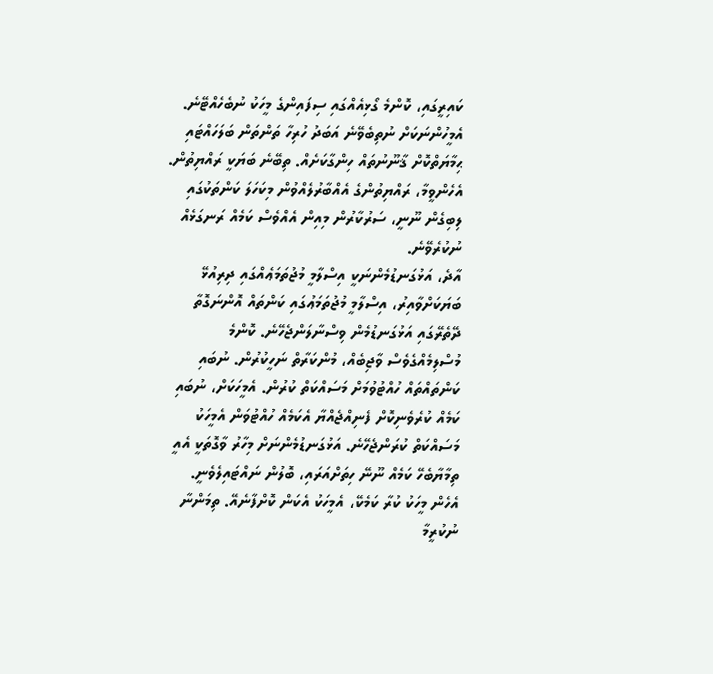ކައިރީގައި، ކޮންމެ ގޯޅިއެއްގައި ސިފައިންގެ މީހަކު ނުބެހެއްޓޭނެ. އެމީހުންނަކަށް ނުތިބެވޭނެ އަބަދު ހުރިހާ ތަންތަން ބަލަހައްޓައި ޙިމާޔަތްކޮށް ޤާނޫނުތައް ހިންގާކަށެއް. ތިބޭނެ ބަޔަކީ ރައްޔިތުން. އެހެންވީމާ، ރައްޔިތުންގެ އެއްބާރުލެއްވުން މިކަހަލަ ކަންތަކުގައި ލިބިގެން ނޫނީ، ސަރުކާރުން މިއިން އެއްވެސް ކަމެއް ރަނގަޅެއް ނުކުރެވޭނެ.
އާދެ، އަޅުގަނޑުމެންނަކީ އިސްލާމީ މުޖުތަމަޢެއްގައި ދިރިއުޅޭ ބަޔަކަށްވާއިރު، އިސްލާމީ މުޖުތަމަޢުގައި ކަންތައް އޮންނަގޮތާ ދޭތެރޭގައި އަޅުގަނޑުމެން ވިސްނާލަންޖެހޭނެ. ކޮންމެ މުސްލިމެއްގެވެސް ވާޖިބެއް، މުންކަރާތް ނަހީކުރުން. ނުބައި ކަންތައްތައް ހުއްޓުވުމަށް މަސައްކަތް ކުރުން. އެމީހަކަށް، ނުބައި ކަމެއް ކުރެވެނިކޮށް ފެނިއްޖެއްޔާ އެކަމެއް ހުއްޓުވަން އެމީހަކު މަސައްކަތް ކުރަންޖެހޭނެ. އަޅުގަނޑުމެންނަށް މިހާރު ވާގޮތަކީ އެއީ ތިމާޔާބެހޭ ކަމެއް ނޫނޭ ހިތަށްއަރައި، ބޮލުން ނައްޓައިލެވެނީ. އެހެން މީހަކު ކުރާ ކަމެކޭ، އެމީހަކު އެކަން ކޮށްފާނެއޭ. ތިމަންނާ ނުކުރީމާ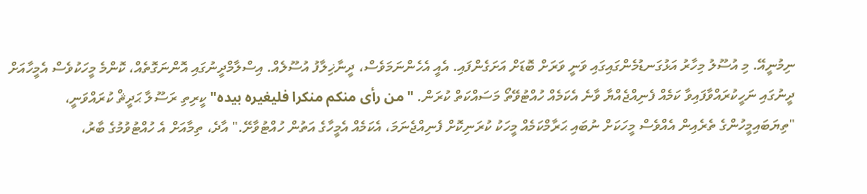ނިމުނީއޭ. މި އުސޫލު މިހާރު އަޅުގަނޑުމެންގައިގައި ވަނީ ވަރަށް ބޮޑަށް އަށަގެންފައި. އެއީ އެހެންނަމަވެސް، ދީނާޚިލާފު އުސޫލެއް. އިސްލާމްދީނުގައި އޮންނަގޮތެއް، ކޮންމެ މީހަކުވެސް އެމީހާއަށް ދީނުގައި ނަހީކުރައްވާފައިވާ ކަމެއް ފެނިއްޖެއްޔާ ވާނެ އެކަމެއް ހުއްޓުވޭތޯ މަސައްކަތް ކުރަން. "من رأى منكم منكرا فليغيره بيده" ކީރިތި ރަސޫލާ ޙަދީޘް ކުރައްވަނީ، "ތިޔަބައިމީހުންގެ ތެރެއިން އެއްވެސް މީހަކަށް ނުބައި ޙަރާމްކަމެއް މީހަކު ކުރަނިކޮށް ފެނިއްޖެނަމަ، އެކަމެއް އެމީހާގެ އަތުން ހުއްޓުވާށޭ." އާދެ، ތިމާއަށް އެ ހުއްޓުވުމުގެ ބާރު،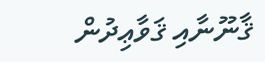ޤާނޫނާއި ޤަވާޢިދުން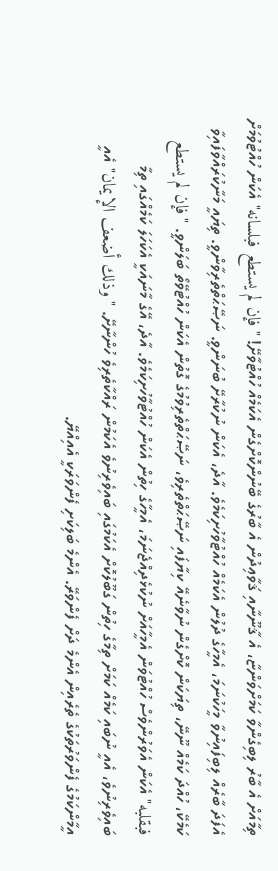ތިމާއަށް އެ ބާރު ލިބިގެންވާ ކަމަށްވަންޏާ، އެ ޤާނޫނާއި ޤަވާޢިދުން އެ ބާރުގެ ބޭނުންކޮށްގެން އެކަމެއް ހުއްޓުވާށޭ! "فإن لم يستطع فبلسانه" އެކަން ހުއްޓުވުމަށް އެފަދަ ބާރެއް ލިބިފައިނުވާ މީހަކުނަމަ، އެމީހާގެ ދުލުން އެކަމެއް ހުއްޓުވާހުށިކަމެވެ. އާދެ، އެކަން ނުކުރާށޭ ބުނަންވީ. ނަޞޭޙަތްތެރިވާންވީ. ތިޔައީ މަނާކުރައްވާފައިވާ ކަމެކޭ، ހުއްދަ ކަމެއް ނޫނޭ، ތިޔަކަން ކޮށްގެން ނުވާނެއޭ ކިޔާފައި ނަޞޭޙަތްތެރިވެ، ނަޞޭޙަތްތެރިވުމުގެ ގޮތުން އެކަން ހުއްޓުވޭތޯ ބަލަންވީ. "فإن لم يستطع فبقلبه" އެކަން އެވަރުންވެސް ހުއްޓުވަން އެމީހާއަށް ނުކުޅެދިއްޖެނަމަ، އެމީހާގެ ހިތުން އެކަން ހުއްޓުވާހުށިކަމެވެ. އާދެ، އޭގެ މާނައަކީ އެކަހަލަ ކަމެއްގައި ތިމާ ބައިވެރިނުވެ، އެއީ ނުބައި ކަމެއް ކަމަށް ތިމާގެ ހިތުން ގަބޫލުކޮށް އެކަމުގައި ބައިވެރިނުވެ އެކަމުން ރައްކާތެރިވެ ހުންނާށޭ. "وذلك أضعف الإيمان" އެއީ އީމާންކަމުގެ ފެންވަރުތަކުގެ ތެރެއިން އެންމެ ދަށް ފެންވަރޭ. އެންމެ ބަލިކަށި ފެންވަރަކީ އެއިއްޔޭ.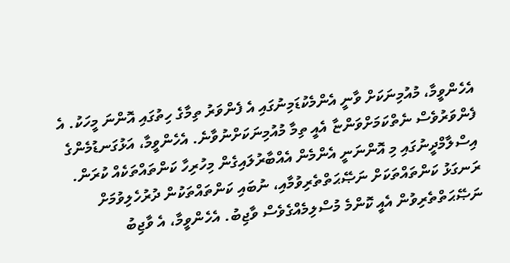އެހެންވީމާ، މުއުމިނަކަށް ވާނީ އެންމެކުޑަމިނުގައި އެ ފެންވަރު ތިމާގެ ހިތުގައި އޮންނަ މީހަކު. އެ ފެންވަރުވެސް ނެތްކަމަށްވަންޏާ އެއީ ތިމާ މުއުމިނަކަށްނުވާނެ. އެހެންވީމާ، އަޅުގަނޑުމެންގެ އިސްލާމްދީނުގައި މި އޮންނަނީ އެންމެން އެއްބާރުލައިގެން މިހުރިހާ ކަންތައްތަކެއް ކުރަން. ރަނގަޅު ކަންތައްތަކަށް ނަޞޭޙަތްތެރިވުމާއި، ނުބައި ކަންތައްތަކުން ދުރުހެލިވުމަށް ނަޞޭޙަތްތެރިވުން އެއީ ކޮންމެ މުސްލިމެއްގެވެސް ވާޖިބު. އެހެންވީމާ، އެ ވާޖިބު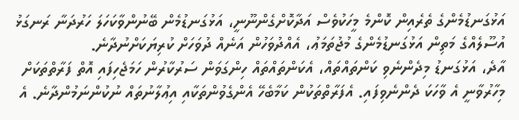އަޅުގަނޑުމެންގެ ތެރެއިން ކޮންމެ މީހަކުވެސް އަދާކޮށްގެންނޫނީ، އަޅުގަނޑުމެން ބޭނުންވާކަހަލަ ހަރުދަނާ ރަނގަޅު އުސޫލެއްގެ މަތިން އަޅުގަނޑުމެންގެ މުޖުތަމަޢު، އެއްދުވަހުން އަނެއް ދުވަހަށް ކުރިޔަކަށްނުދާނެ.
އާދެ، އަޅުގަނޑު މިދެންނެވި ކަންތައްތައް، އެކަންތައްތައް ހިންގަވަން ސަރުކާރުން ހަމަޖެހިފައި އޮތް ފަރާތްތަކަށް މިހާރުވާނީ އެ ވާހަކަ ދެންނެވިފައި. އެފަރާތްތަކުން ކަމާބެހޭ އެންގެވުންތަކާއި އިޢުލާނުތައް ނުކުންނަމުންދާނެ. އެ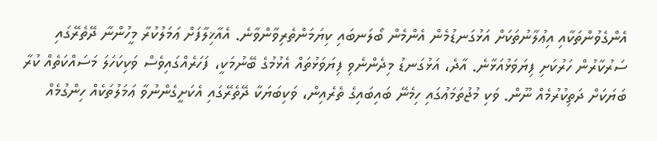އެންގެވުންތަކާއި އިޢުލާނުތަކަށް އަޅުގަނޑުމެން އެންމެން ބޯލަނބައި ކިޔަމަންތެރިވާންވާނެ. އެއާޚިލާފަށް ޢަމަލުކުރާ މީހުންނާ ދޭތެރޭގައި ސަރުކާރުން ހަރުކަށި ފިޔަވަޅުއަޅާނެ. އާދެ، އަޅުގަނޑު މިދެންނެވި ފިޔަވަޅުތައް އެޅުމުގެ ބޭނުމަކީ، ފަހަރެއްގައިވެސް ވަކިކަހަލަ މަސައްކަތެއް ކުރާ ބަޔަކަށް ދަތިކުރުމެއް ނޫން. ވަކި މުޖުތަމަޢުގައި ހިމެނޭ ބައިބައިގެ ތެރެއިން، ވަކިބަޔަކާ ދޭތެރޭގައި އެކަށީގެންނުވާ ޢަމަލުތަކެއް ހިންގުމެއް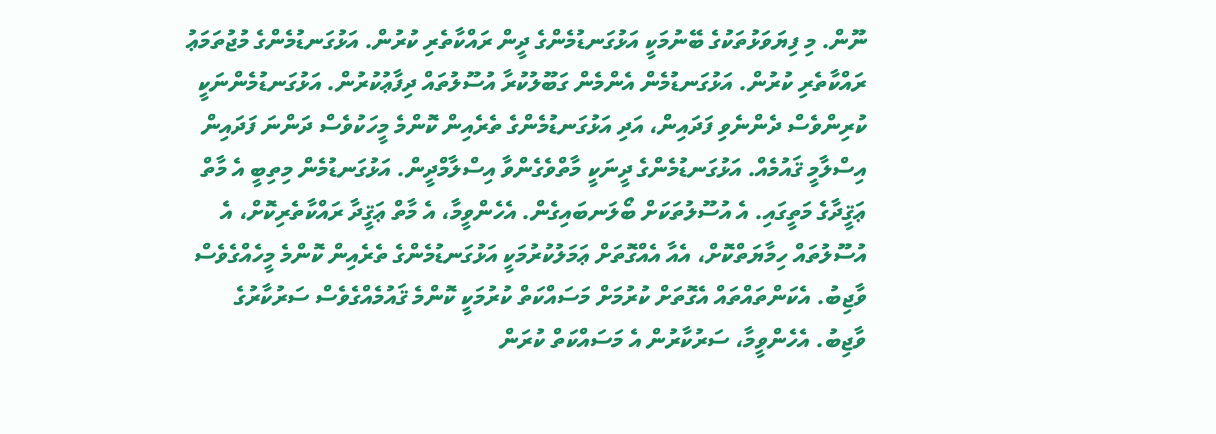ނޫން. މި ފިޔަވަޅުތަކުގެ ބޭނުމަކީ އަޅުގަނޑުމެންގެ ދީން ރައްކާތެރި ކުރުން. އަޅުގަނޑުމެންގެ މުޖުތަމަޢު ރައްކާތެރި ކުރުން. އަޅުގަނޑުމެން އެންމެން ގަބޫލުކުރާ އުސޫލުތައް ދިފާޢުކުރުން. އަޅުގަނޑުމެންނަކީ ކުރިންވެސް ދެންނެވި ފަދައިން، އަދި އަޅުގަނޑުމެންގެ ތެރެއިން ކޮންމެ މީހަކުވެސް ދަންނަ ފަދައިން އިސްލާމީ ޤައުމެއް. އަޅުގަނޑުމެންގެ ދީނަކީ މާތްވެގެންވާ އިސްލާމްދީން. އަޅުގަނޑުމެން މިތިބީ އެ މާތް ޢަޤީދާގެ މަތީގައި. އެ އުސޫލުތަކަށް ބޯލަނބައިގެން. އެހެންވީމާ، އެ މާތް ޢަޤީދާ ރައްކާތެރިކޮށް، އެ އުސޫލުތައް ހިމާޔަތްކޮށް، އެއާ އެއްގޮތަށް ޢަމަލުކުރުމަކީ އަޅުގަނޑުމެންގެ ތެރެއިން ކޮންމެ މީހެއްގެވެސް ވާޖިބު. އެކަންތައްތައް އެގޮތަށް ކުރުމަށް މަސައްކަތް ކުރުމަކީ ކޮންމެ ޤައުމެއްގެވެސް ސަރުކާރުގެ ވާޖިބު. އެހެންވީމާ، ސަރުކާރުން އެ މަސައްކަތް ކުރަން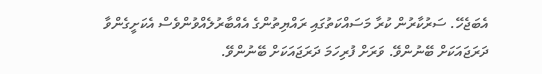އެބަޖެހޭ. ސަރުކާރުން ކުރާ މަސައްކަތުގައި ރައްޔިތުންގެ އެއްބާރުލެއްވުންވެސް އެކަށީގެންވާ ދަރަޖައަކަށް ބޭނުންވޭ. ވަރަށް ފުރިހަމަ ދަރަޖައަކަށް ބޭނުންވޭ.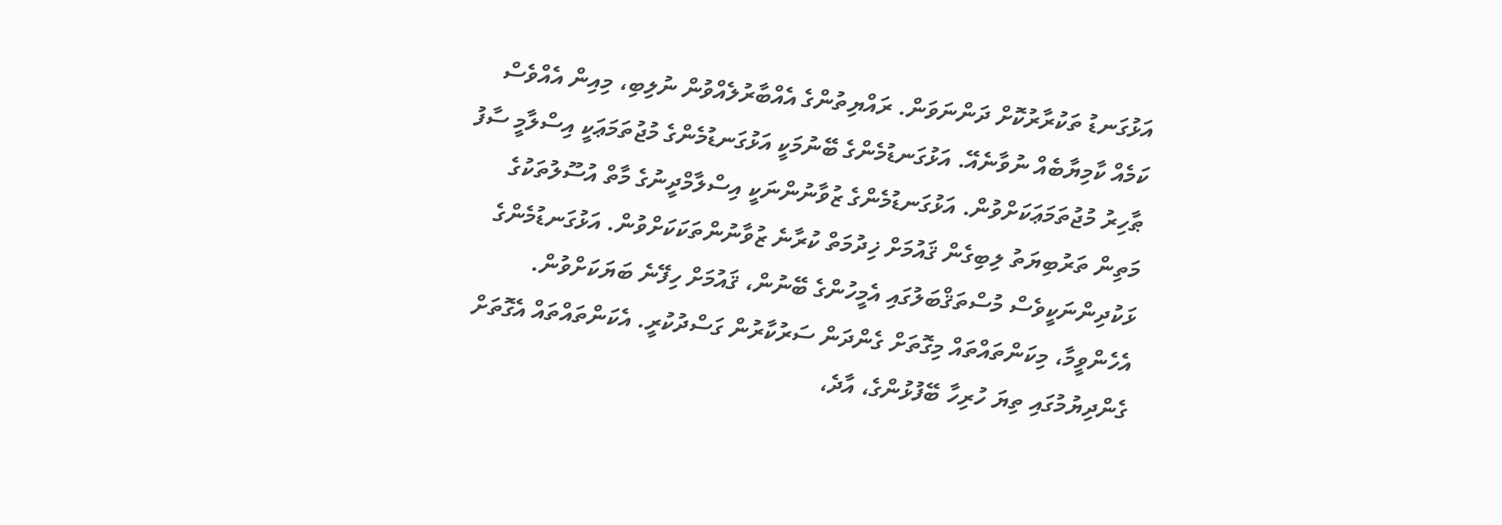އަޅުގަނޑު ތަކުރާރުކޮށް ދަންނަވަން. ރައްޔިތުންގެ އެއްބާރުލެއްވުން ނުލިބި، މިއިން އެއްވެސް ކަމެއް ކާމިޔާބެއް ނުވާނެއޭ. އަޅުގަނޑުމެންގެ ބޭނުމަކީ އަޅުގަނޑުމެންގެ މުޖުތަމަޢަކީ އިސްލާމީ ސާފު ޠާހިރު މުޖުތަމަޢަކަށްވުން. އަޅުގަނޑުމެންގެ ޒުވާނުންނަކީ އިސްލާމްދީނުގެ މާތް އުސޫލުތަކުގެ މަތިން ތަރުބިޔަތު ލިބިގެން ޤައުމަށް ޚިދުމަތް ކުރާނެ ޒުވާނުންތަކަކަށްވުން. އަޅުގަނޑުމެންގެ ޅަކުދިންނަކީވެސް މުސްތަޤްބަލުގައި އެމީހުންގެ ބޭނުން، ޤައުމަށް ހިފޭނެ ބަޔަކަށްވުން. އެހެންވީމާ، މިކަންތައްތައް މިގޮތަށް ގެންދަން ސަރުކާރުން ގަސްދުކުރީ. އެކަންތައްތައް އެގޮތަށް ގެންދިޔުމުގައި ތިޔަ ހުރިހާ ބޭފުޅުންގެ، އާދެ،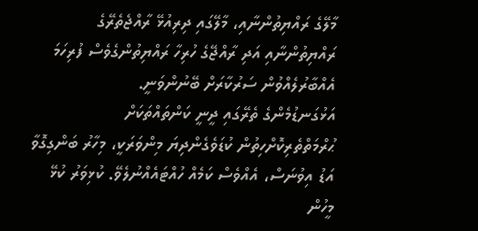މާލޭގެ ރައްޔިތުންނާއި، މާލޭގައި ދިރިއުޅޭ ރާއްޖެތެރޭގެ ރައްޔިތުންނާއި އަދި ރާއްޖޭގެ ހުރިހާ ރައްޔިތުންގެވެސް ފުރިހަމަ އެއްބާރުލެއްވުން ސަރުކާރަށް ބޭނުންވަނީ.
އަޅުގަނޑުމެންގެ ތެރޭގައި ދީނީ ކަންތައްތަކަށް ޙުރްމަތްތެރިކޮށްހިތުން ކުޑަވެގެންދިޔަ މިންވަރަކީ، މިހާރު ބަންގިގޮވާ އަޑު އިވުނަސް، އެއްވެސް ކަމެއް ހުއްޓައެއްނުލެވޭ. ކުޅިވަރު ކުޅޭ މީހުން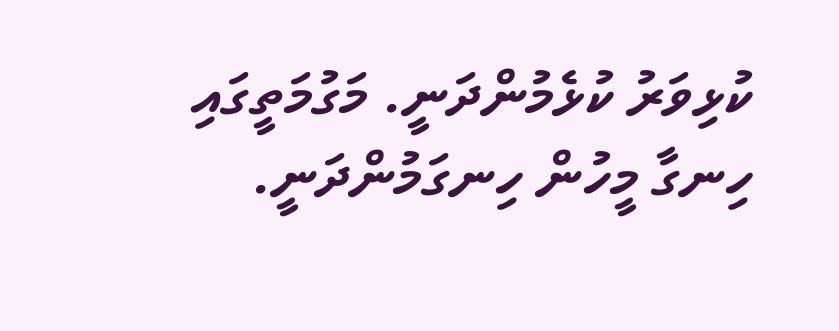ކުޅިވަރު ކުޅެމުންދަނީ. މަގުމަތީގައި ހިނގާ މީހުން ހިނގަމުންދަނީ.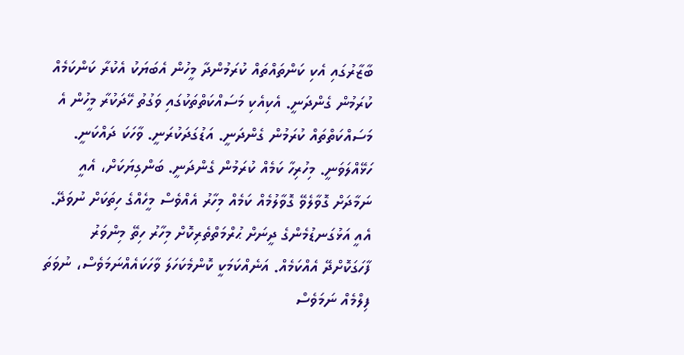ބާޒާރުގައި އެކި ކަންތައްތައް ކުރަމުންދާ މީހުން އެބަޔަކު އެކުރާ ކަންކަމެއް ކުރަމުން ގެންދަނީ. އެކިއެކި މަސައްކަތްތަކުގައި ވަގުތު ހޭދަކުރާ މީހުން އެ މަސައްކަތްތައް ކުރަމުން ގެންދަނީ. އަޑުގަދަކުރަނީ. ވާހަކަ ދައްކަނީ. ހަޅޭއްލަވަނީ. މިހުރިހާ ކަމެއް ކުރަމުން ގެންދަނީ. ބަންގިޔަކަށް، އެއީ ނަމާދަށް ގޮވާލެވޭ ގޮވާލުމެއް ކަމެއް މިހާރު އެއްވެސް މީހެއްގެ ހިތަކަށް ނުވަދޭ. އެއީ އަޅުގަނޑުމެންގެ ދީނަށް ޙުރްމަތްތެރިކޮށް މިހާރު ހިތޭ މިންވަރު ފާހަގަކޮށްދޭ އެއްކަމެއް. އަނެއްކަމަކީ ކޮންމެކަހަލަ ވާހަކައެއްނަމަވެސް، ނުވަތަ ފިލްމެއް ނަމަވެސް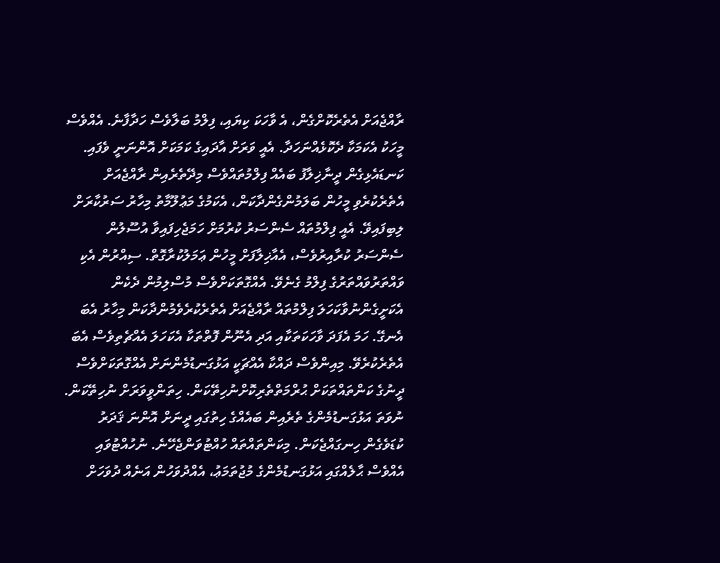ރާއްޖެއަށް އެތެރެކޮށްގެން، އެ ވާހަކަ ކިޔައި، ފިލްމު ބަލާވެސް ހަދާފާނެ. އެއްވެސް މީހަކު އެކަމަކާ ދެކޮޅެއްނަހަދާ. އެއީ ވަރަށް އާދައިގެ ކަމަކަށް އޮންނަނީ ވެފައި. ކަނޑައެޅިގެން ދީނާޚިލާފު ބައެއް ފިލްމުތައްވެސް މިދޭތެރެއިން ރާއްޖެއަށް އެތެރެކުރެވި މީހުން ބަލަމުންގެންދާކަން، އެކަމުގެ މަޢުލޫމާތު މިހާރު ސަރުކާރަށް ލިބިފައިވޭ. އެއީ ފިލްމުތައް ސެންސަރު ކުރުމަށް ހަމަޖެހިފައިވާ އުސޫލުން ސެންސަރު ކުރާއިރުވެސް، އެއާޚިލާފަށް މީހުން ޢަމަލުކުރާގޮތް. ސިއްރުން އެކި ވައްތަރުވައްތަރުގެ ފިލްމު ގެނެވޭ. އެއްގޮތަކަށްވެސް މުސްލިމުން ދެކެން އެކަށީގެންނުވާކަހަލަ ފިލްމުތައް ރާއްޖެއަށް އެތެރެކުރެވެމުންދާކަން މިހާރު އެބަ އެނގޭ. ހަމަ އެފަދަ ވާހަކަތަކާއި އަދި އެނޫން ފޮތްތަކާ އެކަހަލަ އެއްޗެތިވެސް އެބަ އެތެރެކުރެވޭ. މިއިންވެސް ދައްކާ އެއްޗަކީ އަޅުގަނޑުމެންނަށް އެއްގޮތަކަށްވެސް ދީނުގެ ކަންތައްތަކަށް ޙުރްމަތްތެރިކޮށްނުހިތޭކަން. ހިތަންވީވަރަށް ނުހިތޭކަން. ނުވަތަ އަޅުގަނޑުމެންގެ ތެރެއިން ބައެއްގެ ހިތުގައި ދީނަށް އޮންނަ ޤަދަރު ކުޑަވެގެން ހިނގައްޖެކަން. މިކަންތައްތައް ހުއްޓުވަންޖެހޭނެ. ނުހުއްޓުވައި އެއްވެސް ޙާލެއްގައި އަޅުގަނޑުމެންގެ މުޖުތަމަޢު، އެއްދުވަހުން އަނެއް ދުވަހަށް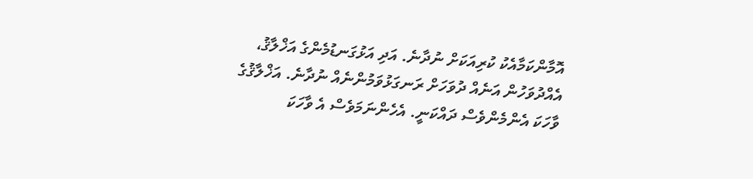އޮމާންކަމާއެކު ކުރިއަކަށް ނުދާނެ. އަދި އަޅުގަނޑުމެންގެ އަޚްލާޤު، އެއްދުވަހުން އަނެއް ދުވަހަށް ރަނގަޅުވަމުންނެއް ނުދާނެ. އަޚްލާޤުގެ ވާހަކަ އެންމެންވެސް ދައްކަނީ. އެހެންނަމަވެސް އެ ވާހަކަ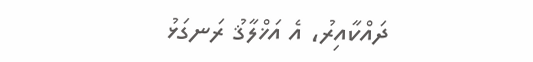ދައްކާއިރު، އެ އަޚްލާޤު ރަނގަޅު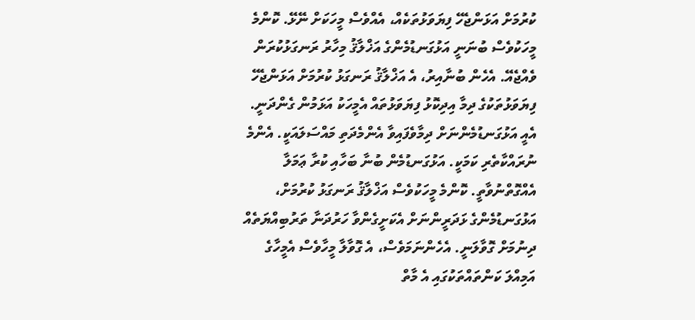ކުރުމަށް އަޅަންޖެހޭ ފިޔަވަޅުތަކެއް، އެއްވެސް މީހަކަށް ނޭޅޭ. ކޮންމެ މީހަކުވެސް ބުނަނީ އަޅުގަނޑުމެންގެ އަޚްލާޤު މިހާރު ރަނގަޅުކުރަން ވެއްޖެއޭ. އެހެން ބުނާއިރު، އެ އަޚްލާޤު ރަނގަޅު ކުރުމަށް އަޅަންޖެހޭ ފިޔަވަޅުތަކުގެ ދިމާ އިދިކޮޅު ފިޔަވަޅުތައް އެމީހަކު އަޅަމުން ގެންދަނީ. އެއީ އަޅުގަނޑުމެންނަށް ދިމާވެފައިވާ އެންމެދަތި މައްސަލައަކީ. އެންމެ ނުރައްކާތެރި ކަމަކީ. އަޅުގަނޑުމެން ބުނާ ބަހާއި ކުރާ ޢަމަލާ އެއްގޮތްނުވާތީ. ކޮންމެ މީހަކުވެސް އަޚްލާޤު ރަނގަޅު ކުރުމަށް، އަޅުގަނޑުމެންގެ ޅަދަރީންނަށް އެކަށީގެންވާ ހަރުދަނާ ތަރުބިއްޔަތެއް ދިނުމަށް ގޮވާލަނީ. އެހެންނަމަވެސް، އެ ގޮވާލާ މީހާވެސް އެމީހާގެ އަމިއްލަ ކަންތައްތަކުގައި އެ މާތް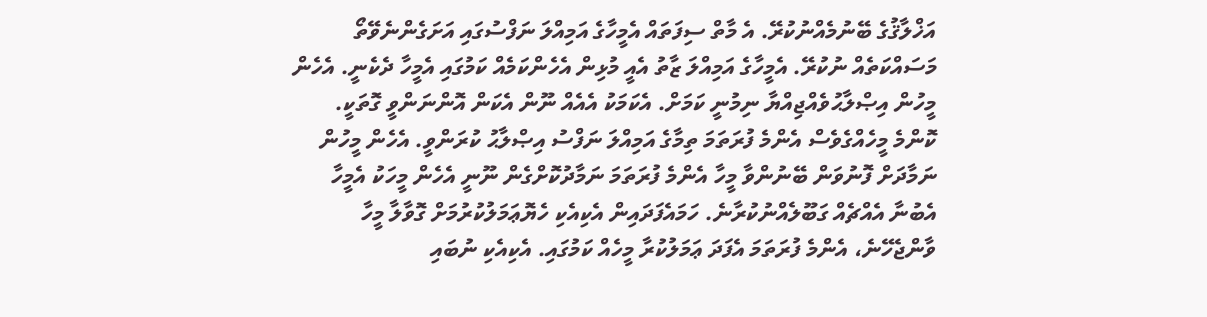އަޚްލާޤުގެ ބޭނުމެއްނުކުރޭ. އެ މާތް ސިފަތައް އެމީހާގެ އަމިއްލަ ނަފްސުގައި އަށަގެންނެވޭތޯ މަސައްކަތެއް ނުކުރޭ. އެމީހާގެ އަމިއްލަ ޒާތު އެއީ މުޅިން އެހެންކަމެއް ކަމުގައި އެމީހާ ދެކެނީ. އެހެން މީހުން އިޞްލާޙުވެއްޖިއްޔާ ނިމުނީ ކަމަށް. އެކަމަކު އެއެއް ނޫން އެކަން އޮންނަންވީ ގޮތަކީ. ކޮންމެ މީހެއްގެވެސް އެންމެ ފުރަތަމަ ތިމާގެ އަމިއްލަ ނަފްސު އިޞްލާޙު ކުރަންވީ. އެހެން މީހުން ނަމާދަށް ފޮނުވަން ބޭނުންވާ މީހާ އެންމެ ފުރަތަމަ ނަމާދުކޮށްގެން ނޫނީ އެހެން މީހަކު އެމީހާ އެބުނާ އެއްޗެއް ގަބޫލެއްނުކުރާނެ. ހަމައެފަދައިން އެކިއެކި ހެޔޮޢަމަލުކުރުމަށް ގޮވާލާ މީހާ ވާންޖެހޭނެ، އެންމެ ފުރަތަމަ އެފަދަ ޢަމަލުކުރާ މީހެއް ކަމުގައި. އެކިއެކި ނުބައި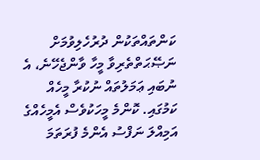ކަންތައްތަކުން ދުރުހެލިވުމަށް ނަޞޭޙަތްތެރިވާ މީހާ ވާންޖެހޭނެ، އެ ނުބައި ޢަމަލުތައް ނުކުރާ މީހެއް ކަމުގައި. ކޮންމެ މީހަކުވެސް އެމީހެއްގެ އަމިއްލަ ނަފްސު އެންމެ ފުރަތަމަ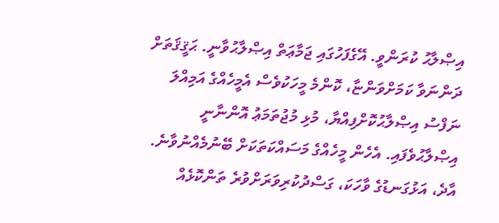އިޞްލާޙު ކުރަންވީ. އޭގެފަހުގައި ޖަމާޢަތް އިޞްލާޙުވާނީ. ޙަޤީޤަތަށް ދަންނަވާ ކަމަށްވަންޏާ، ކޮންމެ މީހަކުވެސް އެމީހެއްގެ އަމިއްލަ ނަފްސު އިޞްލާޙުކޮށްފިއްޔާ، މުޅި މުޖުތަމަޢު އޮންނާނީ އިޞްލާޙުވެފައި. އެހެން މީހެއްގެ މަސައްކަތަކަށް ބޭނުމެއްނުވާނެ.
އާދެ، އަޅުގަނޑުގެ ވާހަކަ، ގަސްދުކުރިވަރަށްވުރެ ތަންކޮޅެއް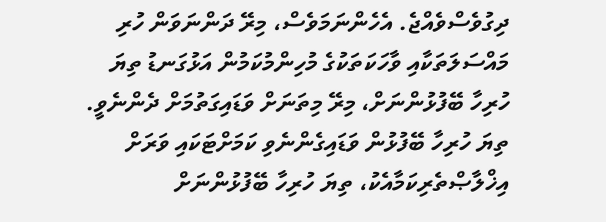ދިގުވެސްވެއްޖެ. އެހެންނަމަވެސް، މިރޭ ދަންނަވަން ހުރި މައްސަލަތަކާއި ވާހަކަތަކުގެ މުހިންމުކަމުން އަޅުގަނޑު ތިޔަ ހުރިހާ ބޭފުޅުންނަށް، މިރޭ މިތަނަށް ވަޑައިގަތުމަށް ދެންނެވީ. ތިޔަ ހުރިހާ ބޭފުޅުން ވަޑައިގެންނެވި ކަމަށްޓަކައި ވަރަށް އިޚްލާޞްތެރިކަމާއެކު، ތިޔަ ހުރިހާ ބޭފުޅުންނަށް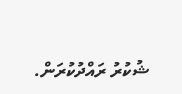ޝުކުރު ރައްދުކުރަން.